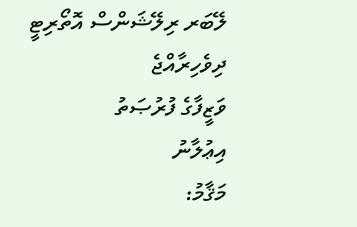ލޭބަރ ރިލޭޝަންސް އޮތޯރިޓީ
ދިވެހިރާއްޖެ
ވަޒީފާގެ ފުރުޞަތު
އިޢުލާނު
މަޤާމު: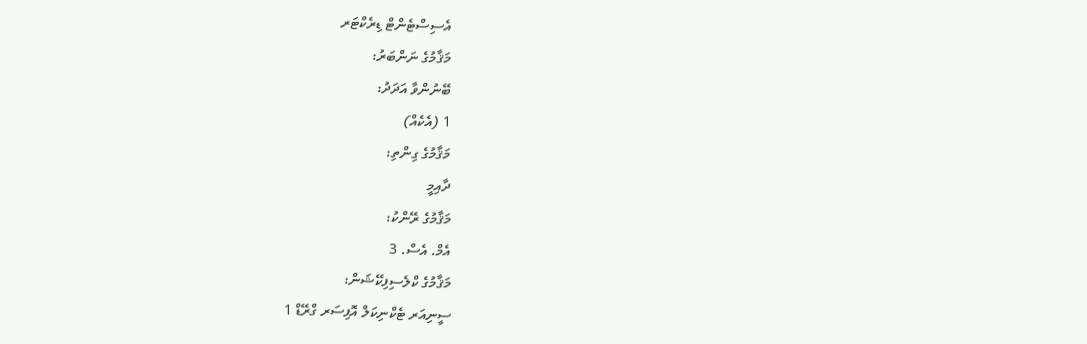އެސިސްޓެންޓް ޑިރެކްޓަރ
މަޤާމުގެ ނަންބަރު:
ބޭނުންވާ އަދަދު:
1 (އެކެއް)
މަޤާމުގެ ގިންތި:
ދާއިމީ
މަޤާމުގެ ރޭންކު:
އެމް. އެސް. 3
މަޤާމުގެ ކްލެސިފިކޭޝަން:
ސީނިއަރ ޓެކްނިކަލް އޮފިސަރ ގްރޭޑް 1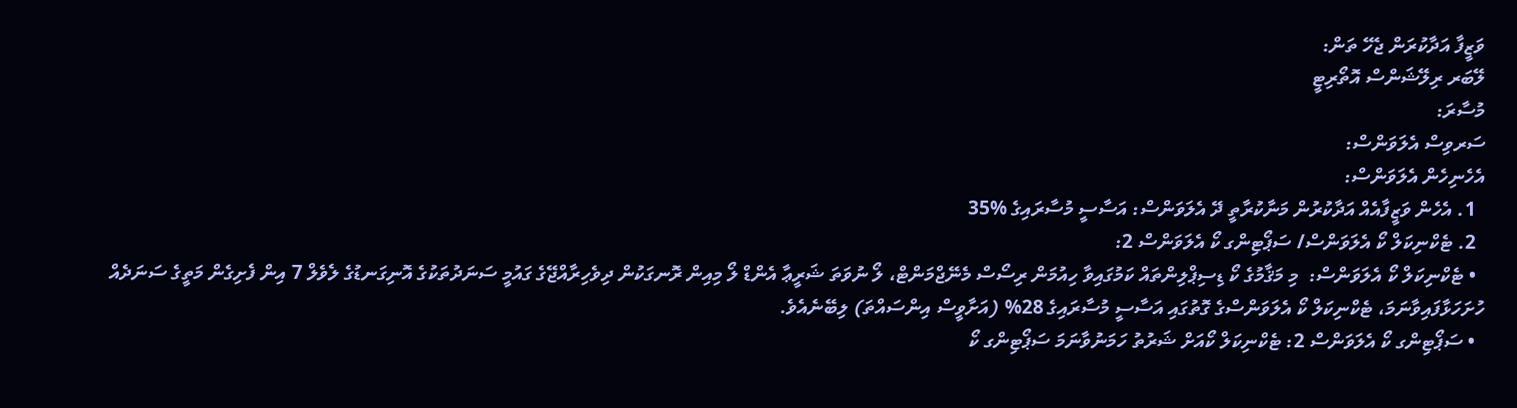ވަޒީފާ އަދާކުރަން ޖެހޭ ތަން:
ލޭބަރ ރިލޭޝަންސް އޮތޯރިޓީ
މުސާރަ:
ސަރވިސް އެލަވަންސް:
އެހެނިހެން އެލަވަންސް:
  1. އެހެން ވަޒީފާއެއް އަދާކުރުން މަނާކުރާތީ ދޭ އެލަވަންސް: އަސާސީ މުސާރައިގެ %35
  2. ޓެކްނިކަލް ކޯ އެލަވަންސް/ ސަޕޯޓިންގ ކޯ އެލަވަންސް 2:
  • ޓެކްނިކަލް ކޯ އެލަވަންސް:  މި މަޤާމުގެ ކޯ ޑިސިޕްލިންތައް ކަމުގައިވާ ހިއުމަން ރިސޯސް މެނޭޖްމަންޓް، ލޯ ނުވަތަ ޝަރީޢާ އެންޑް ލޯ މިއިން ރޮނގަކުން ދިވެހިރާއްޖޭގެ ގައުމީ ސަނަދުތަކުގެ އޮނިގަނޑުގެ ލެވެލް 7 އިން ފެށިގެން މަތީގެ ސަނަދެއް ހުށަހަޅާފައިވާނަމަ، ޓެކްނިކަލް ކޯ އެލަވަންސްގެ ގޮތުގައި އަސާސީ މުސާރައިގެ 28% (އަށާވީސް އިންސައްތަ) ލިބޭނެއެވެ.
  • ސަޕޯޓިންގ ކޯ އެލަވަންސް 2: ޓެކްނިކަލް ކޯއަށް ޝަރުތު ހަމަނުވާނަމަ ސަޕޯޓިންގ ކޯ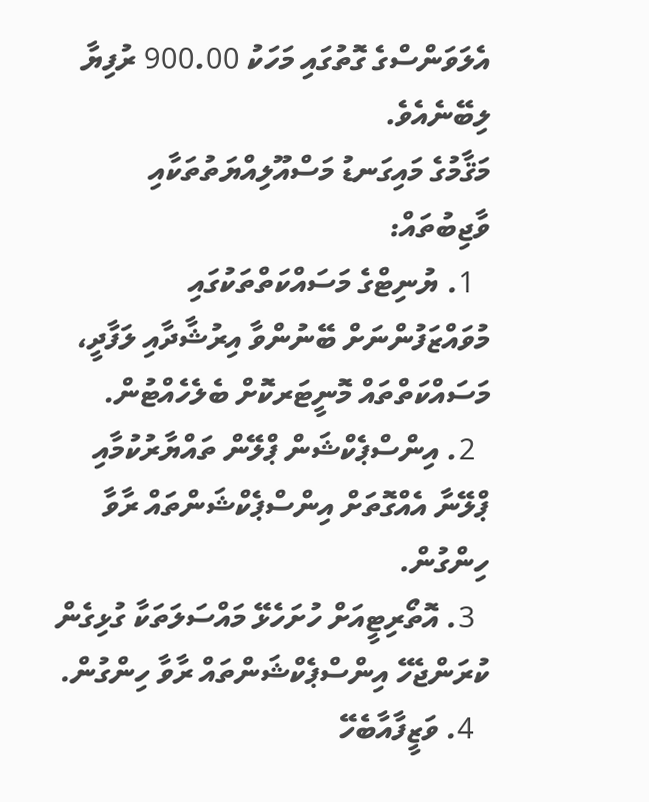އެލަވަންސްގެ ގޮތުގައި މަހަކު 900.00 ރުފިޔާ ލިބޭނެއެވެ.
މަޤާމުގެ މައިގަނޑު މަސްއޫލިއްޔަތުތަކާއި ވާޖިބުތައް:
  1. ޔުނިޓްގެ މަސައްކަތްތަކުގައި މުވައްޒަފުންނަށް ބޭނުންވާ އިރުޝާދާއި ލަފާދީ، މަސައްކަތްތައް މޮނީޓަރކޮށް ބެލެހެއްޓުން.
  2. އިންސްޕެކްޝަން ޕްލޭން ތައްޔާރުކުމާއި ޕްލޭނާ އެއްގޮތަށް އިންސްޕެކްޝަންތައް ރާވާ ހިންގުން.
  3. އޮތޯރިޓީއަށް ހުށަހެޅޭ މައްސަލަތަކާ ގުޅިގެން ކުރަންޖެހޭ އިންސްޕެކްޝަންތައް ރާވާ ހިންގުން.
  4. ވަޒީފާއާބެހޭ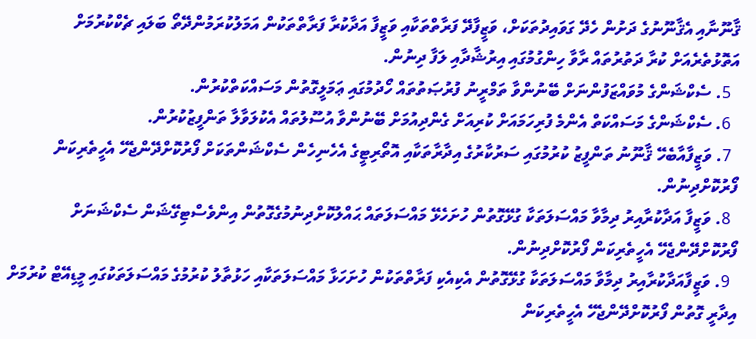ޤާނޫނާއި އެޤާނޫނުގެ ދަށުން ހެދޭ ގަވައިދުތަކަށް، ވަޒީފާދޭ ފަރާތްތަކާއި ވަޒީފާ އަދާކުރާ ފަރާތްތަކުން އަމަލުކުރަމުންދޭތޯ ބަލައި ޗެކްކުރުމަށް އަތޮޅުތެރެއަށް ކުރާ ދަތުރުތައް ރާވާ ހިންގުމުގައި އިރުޝާދާއި ލަފާ ދިނުން.
  5. ސެކްޝަންގެ މުވައްޒަފުންނަށް ބޭނުންވާ ތަމްރީނު ފުރުޞަތުތައް ހޯދުމުގައި ޢަމަލީގޮތުން މަސައްކަތްކުރުން.
  6. ސެކްޝަންގެ މަސައްކަތް އެންމެ ފުރިހަމައަށް ކުރިއަށް ގެންދިއުމަށް ބޭނުންވާ އުސޫލުތައް އެކުލަވާލާ ތަންފީޒުކުރުން.
  7. ވަޒީފާއާބެހޭ ޤާނޫނު ތަންފީޒު ކުރުމުގައި ސަރުކާރުގެ އިދާރާތަކާއި އޮތޯރިޓީގެ އެހެނިހެން ސެކްޝަންތަކަށް ފޯރުކޮށްދޭންޖެހޭ އެހީތެރިކަން ފޯރުކޮށްދިނުން.
  8. ވަޒީފާ އަދާކުރާއިރު ދިމާވާ މައްސަލަތަކާ ގުޅޭގޮތުން ހުށަހެޅޭ މައްސަލަތައް ޙައްލުކޮށްދިނުމުގެގޮތުން އިންވެސްޓިގޭޝަން ސެކްޝަނަށް ފޯރުކޮށްދޭންޖެހޭ އެހީތެރިކަން ފޯރުކޮށްދިނުން.
  9. ވަޒީފާއަދާކުރާއިރު ދިމާވާ މައްސަލަތަކާ ގުޅޭގޮތުން އެކިއެކި ފަރާތްތަކުން ހުށަހަޅާ މައްސަލަތަކާއި ހަޅުތާލު ކުރުމުގެ މައްސަލަތަކުގައި މީޑިއޭޓް ކުރުމަށް އިދާރީ ގޮތުން ފޯރުކޮށްދޭންޖެހޭ އެހީތެރިކަން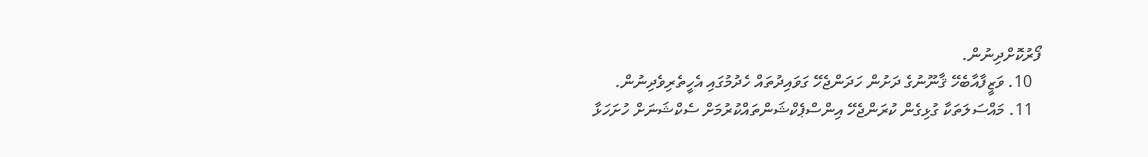ފޯރުކޮށްދިނުން.
  10. ވަޒީފާއާބެހޭ ޤާނޫނުގެ ދަށުން ހަދަންޖެހޭ ގަވައިދުތައް ހެދުމުގައި އެހީތެރިވެދިނުން.
  11. މައްސަލަތަކާ ގުޅިގެން ކުރަންޖެހޭ އިންސްޕެކްޝަންތައްކުރުމަށް ސެކްޝަނަށް ހުށަހަޅާ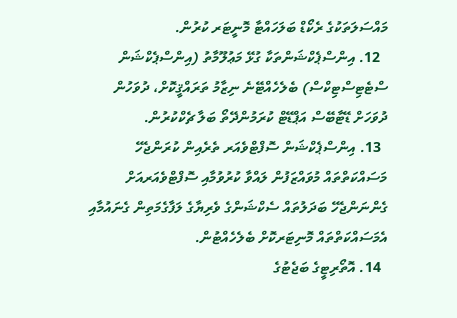މައްސަލަތަކުގެ ރެކޯޑް ބަލަހައްޓާ މޮނީޓަރ ކުރުން.
  12. އިންސްޕެކްޝަންތަކާ ގުޅޭ މަޢުލޫމާތު (އިންސްޕެކްޝަން ސްޓެޓިސްޓިކްސް) ބެލެހެއްޓޭނެ ނިޒާމު ތަރައްޤީކޮށް، ދުވަހުން ދުވަހަށް ޑޭޓާބޭސް އަޕްޑޭޓް ކުރަމުންދޭތޯ ބަލާ ޗެކްކުރުން.
  13. އިންސްޕެކްޝަން ސޮފްޓްވެއަރ ތެރެއިން ކުރަންޖެހޭ މަސައްކަތްތައް މުވައްޒަފުން ލައްވާ ކުރުވުމާއި ސޮފްޓްވެއަރއަށް ގެންނަންޖެހޭ ބަދަލުތައް ސެކްޝަންގެ ވެރިޔާގެ ލަފާގެމަތިން ގެނައުމާއި އެމަސައްކަތްތައް މޮނިޓަރކޮށް ބެލެހެއްޓުން.
  14. އޮތޯރިޓީގެ ބަޖެޓުގެ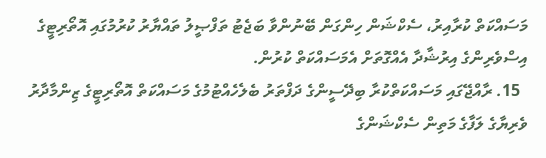މަސައްކަތް ކުރާއިރު، ސެކްޝަން ހިންގަން ބޭނުންވާ ބަޖެޓު ތަފްޞީލު ތައްޔާރު ކުރުމުގައި އޮތޯރިޓީގެ އިސްވެރިންގެ އިރުޝާދާ އެއްގޮތަށް އެމަސައްކަތް ކުރުން.
  15. ރާއްޖޭގައި މަސައްކަތްކުރާ ބިދޭސީންގެ ދަފްތަރު ބެލެހެއްޓުމުގެ މަސައްކަތް އޮތޯރިޓީގެ ޒިންމާދާރު ވެރިޔާގެ ލަފާގެ މަތިން ސެކްޝަންގެ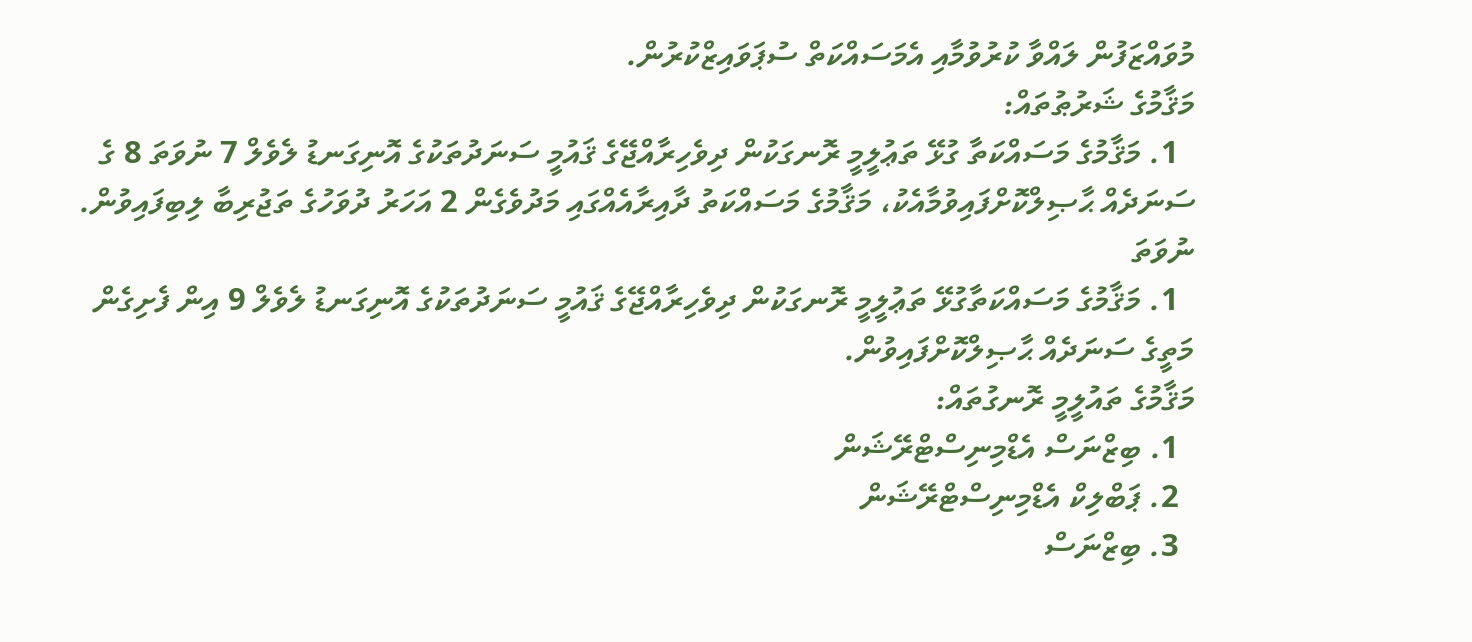މުވައްޒަފުން ލައްވާ ކުރުވުމާއި އެމަސައްކަތް ސުޕަވައިޒްކުރުން.
މަޤާމުގެ ޝަރުޠުތައް:
  1. މަޤާމުގެ މަސައްކަތާ ގުޅޭ ތަޢުލީމީ ރޮނގަކުން ދިވެހިރާއްޖޭގެ ޤައުމީ ސަނަދުތަކުގެ އޮނިގަނޑު ލެވެލް 7 ނުވަތަ 8 ގެ ސަނަދެއް ޙާޞިލްކޮށްފައިވުމާއެކު، މަޤާމުގެ މަސައްކަތު ދާއިރާއެއްގައި މަދުވެގެން 2 އަހަރު ދުވަހުގެ ތަޖުރިބާ ލިބިފައިވުން.
ނުވަތަ
  1. މަޤާމުގެ މަސައްކަތާގުޅޭ ތަޢުލީމީ ރޮނގަކުން ދިވެހިރާއްޖޭގެ ޤައުމީ ސަނަދުތަކުގެ އޮނިގަނޑު ލެވެލް 9 އިން ފެށިގެން މަތީގެ ސަނަދެއް ޙާޞިލްކޮށްފައިވުން.
މަޤާމުގެ ތައުލީމީ ރޮނގުތައް:
  1. ބިޒްނަސް އެޑްމިނިސްޓްރޭޝަން
  2. ޕަބްލިކް އެޑްމިނިސްޓްރޭޝަން
  3. ބިޒްނަސް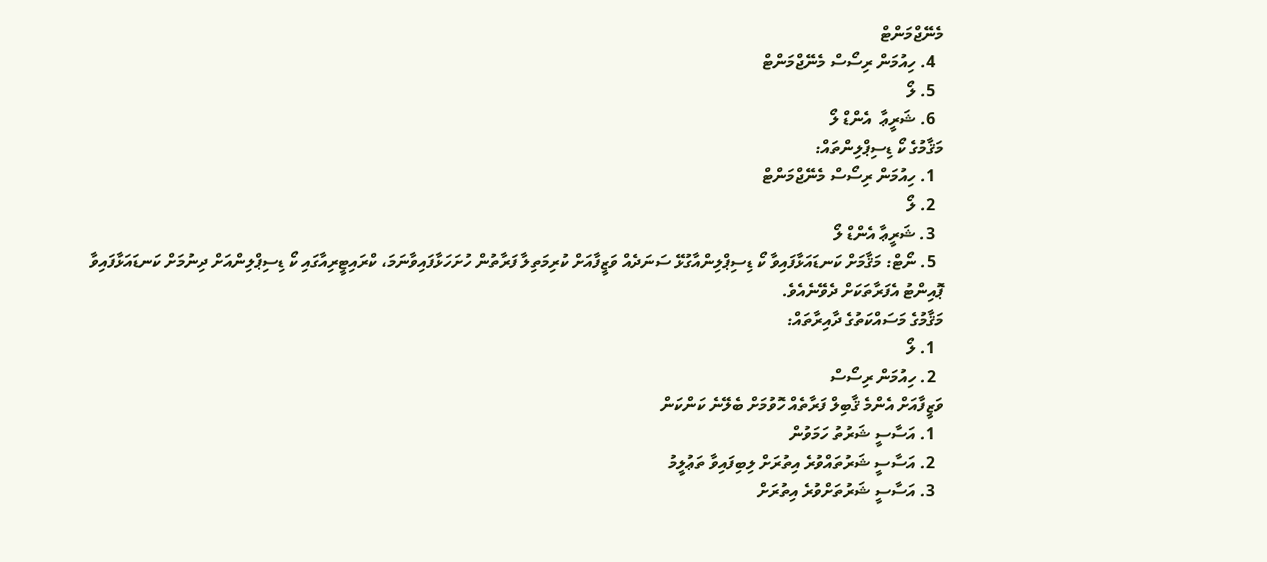މެނޭޖްމަންޓް
  4. ހިއުމަން ރިސޯސް މެނޭޖްމަންޓް
  5. ލޯ
  6. ޝަރީޢާ  އެންޑް ލޯ
މަޤާމުގެ ކޯ ޑިސިޕްލިންތައް:
  1. ހިއުމަން ރިސޯސް މެނޭޖްމަންޓް
  2. ލޯ
  3. ޝަރީޢާ އެންޑް ލޯ
  5. ނޯޓް: މަޤާމަށް ކަނޑައަޅާފައިވާ ކޯ ޑިސިޕްލިންއާގުޅޭ ސަނަދެއް ވަޒީފާއަށް ކުރިމަތިލާ ފަރާތުން ހުށަހަޅާފައިވާނަމަ، ކްރައިޓީރިއާގައި ކޯ ޑިސިޕްލިންއަށް ދިނުމަށް ކަނޑައަޅާފައިވާ ޕޮއިންޓު އެފަރާތަކަށް ދެވޭނެއެވެ.
މަޤާމުގެ މަސައްކަތުގެ ދާއިރާތައް:
  1. ލޯ
  2. ހިއުމަން ރިސޯސް
ވަޒީފާއަށް އެންމެ ޤާބިލް ފަރާތެއް ހޮވުމަށް ބެލޭނެ ކަންކަން
  1. އަސާސީ ޝަރުތު ހަމަވުން
  2. އަސާސީ ޝަރުތައްވުރެ އިތުރަށް ލިބިފައިވާ ތަޢުލީމު
  3. އަސާސީ ޝަރުތަށްވުރެ އިތުރަށް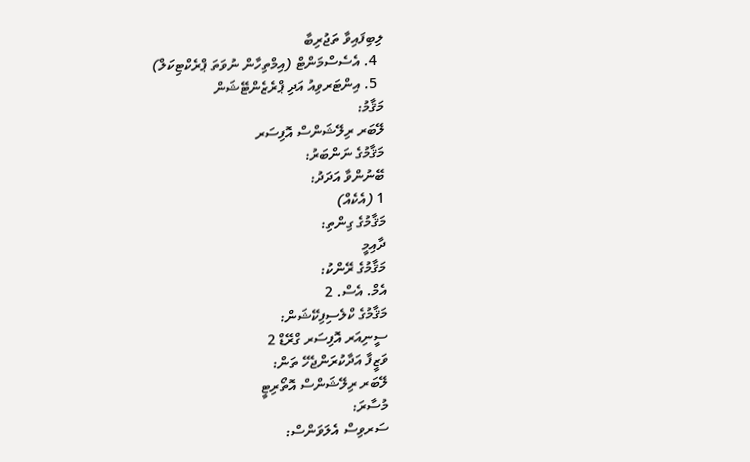ލިބިފައިވާ ތަޖުރިބާ
  4. އެސެސްމަންޓް (އިމްތިހާން ނުވަތަ ޕްރެކްޓިކަލް)
  5. އިންޓަރވިއު އަދި ޕްރެޒެންޓޭޝަން
މަޤާމު:
ލޭބަރ ރިލޭޝަންސް އޮފިސަރ
މަޤާމުގެ ނަންބަރު:
ބޭނުންވާ އަދަދު:
1 (އެކެއް)
މަޤާމުގެ ގިންތި:
ދާއިމީ
މަޤާމުގެ ރޭންކު:
އެމް. އެސް. 2
މަޤާމުގެ ކްލެސިފިކޭޝަން:
ސީނިއަރ އޮފިސަރ ގްރޭޑް 2
ވަޒީފާ އަދާކުރަންޖެހޭ ތަން:
ލޭބަރ ރިލޭޝަންސް އޮތޯރިޓީ
މުސާރަ:
ސަރވިސް އެލަވަންސް: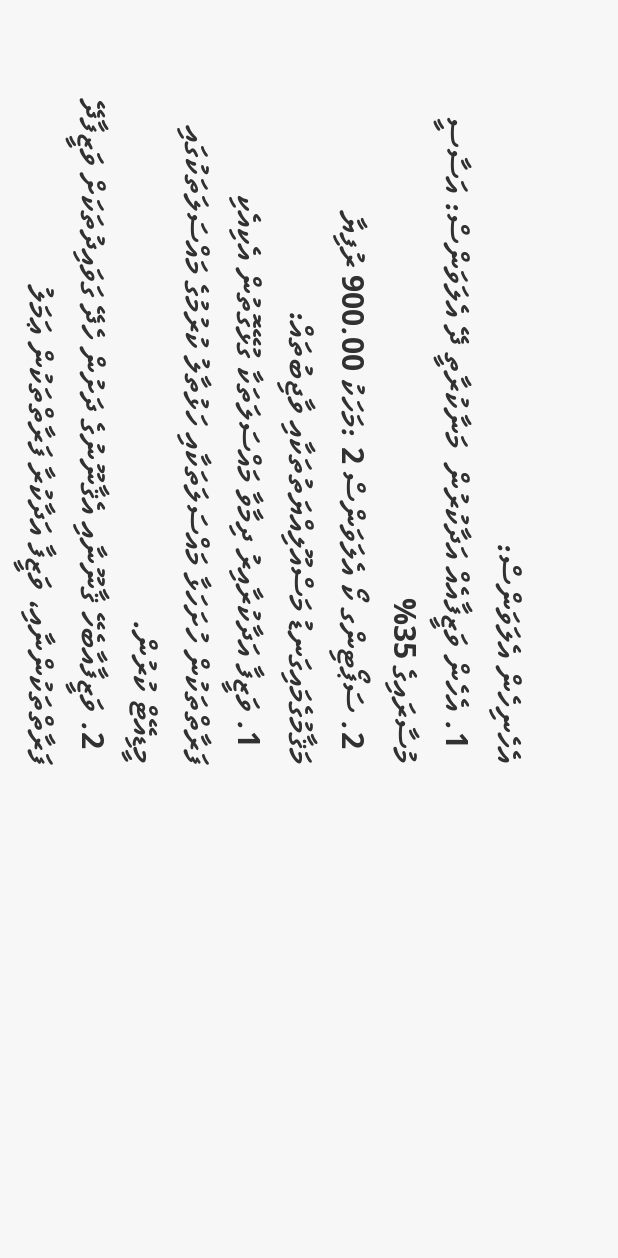އެހެނިހެން އެލަވަންސް:
  1. އެހެން ވަޒީފާއެއް އަދާކުރުން  މަނާކުރާތީ ދޭ އެލަވަންސް: އަސާސީ މުސާރައިގެ 35%
  2. ސަޕޯޓިންގ ކޯ އެލަވަންސް 2 :މަހަކު 900.00 ރުފިޔާ
މަޤާމުގެމައިގަނޑު މަސްއޫލިއްޔަތުތަކާއި ވާޖިބުތައް:
  1. ވަޒީފާ އަދާކުރާއިރު ދިމާވާ މައްސަލަތަކާ ގުޅޭގޮތުން އެކިއެކި ފަރާތްތަކުން ހުށަހަޅާ މައްސަލަތަކާއި ހަޅުތާލު ކުރުމުގެ މައްސަލަތަކުގައި މީޑިއޭޓް ކުރުން.
  2. ވަޒީފާއާބެހޭ ޤާނޫނާއި އެޤާނޫނުގެ ދަށުން ހެދޭ ގަވައިދުތަކަށް ވަޒީފާދޭ ފަރާތްތަކުންނާއި، ވަޒީފާ އަދާކުރާ ފަރާތްތަކުން ޢަމަލު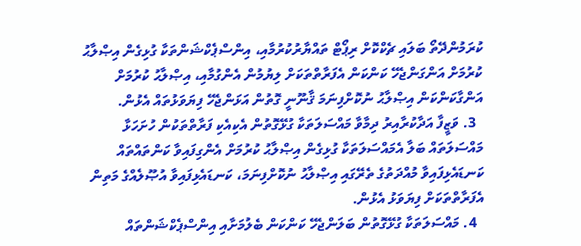ކުރަމުންދޭތޯ ބަލައި ޗެކްކޮށް ރިޕޯޓް ތައްޔާރުކުރުމާއި، އިންސްޕެކްޝަންތަކާ ގުޅިގެން އިޞްލާޙު ކުރުމަށް އަންގަންޖެހޭ ކަންކަން އެފަރާތްތަކަށް ލިޔުމުން އެންގުމާއި، އިޞްލާޙު ކުރުމަށް އަންގާކަންކަން އިޞްލާޙު ނުކޮށްފިނަމަ ޤާނޫނީ ގޮތުން އަޅަންޖެހޭ ފިޔަވަޅުތައް އެޅުން.
  3. ވަޒީފާ އަދާކުރާއިރު ދިމާވާ މައްސަލަތަކާ ގުޅޭގޮތުން އެކިއެކި ފަރާތްތަކުން ހުށަހަޅާ މައްސަލަތައް ބަލާ އެމައްސަލަތަކާ ގުޅިގެން އިޞްލާޙު ކުރުމަށް އެންގިފައިވާ ކަންތައްތައް ކަނޑައެޅިފައިވާ މުއްދަތުގެ ތެރޭގައި އިޞްލާޙު ނުކޮށްފިނަމަ، ކަނޑައެޅިފައިވާ އުޞޫލެއްގެ މަތިން އެފަރާތްތަކަށް ފިޔަވަޅު އެޅުން.
  4. މައްސަލަތަކާ ގުޅޭގޮތުން ބަލަންޖެހޭ ކަންކަން ބެލުމަށާއި އިންސްޕެކްޝަންތައް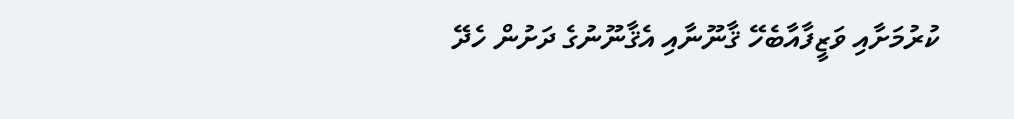ކުރުމަށާއި ވަޒީފާއާބެހޭ ޤާނޫނާއި އެޤާނޫނުގެ ދަށުން ހެދޭ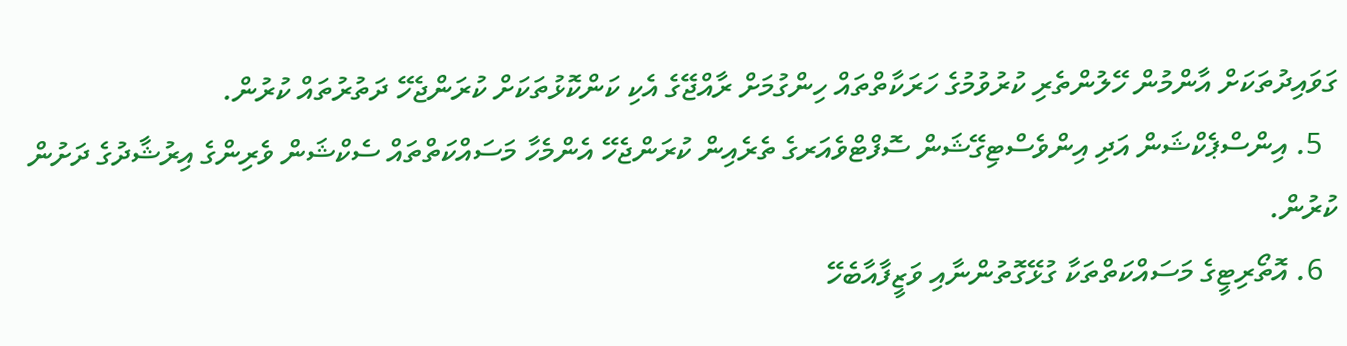ގަވައިދުތަކަށް އާންމުން ހޭލުންތެރި ކުރުވުމުގެ ހަރަކާތްތައް ހިންގުމަށް ރާއްޖޭގެ އެކި ކަންކޮޅުތަކަށް ކުރަންޖެހޭ ދަތުރުތައް ކުރުން.
  5. އިންސްޕެކްޝަން އަދި އިންވެސްޓިގޭޝަން ސޮފްޓްވެއަރގެ ތެރެއިން ކުރަންޖެހޭ އެންމެހާ މަސައްކަތްތައް ސެކްޝަން ވެރިންގެ އިރުޝާދުގެ ދަށުން ކުރުން.
  6. އޮތޯރިޓީގެ މަސައްކަތްތަކާ ގުޅޭގޮތުންނާއި ވަޒީފާއާބެހޭ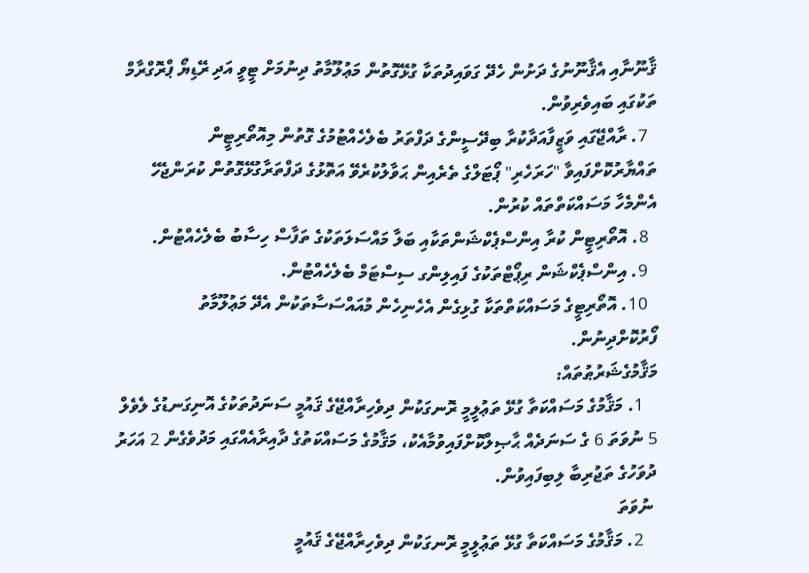ޤާނޫނާއި އެޤާނޫނުގެ ދަށުން ހެދޭ ގަވައިދުތަކާ ގުޅޭގޮތުން މަޢުލޫމާތު ދިނުމަށް ޓީވީ އަދި ރޭޑިޔޯ ޕްރޮގްރާމް ތަކުގައި ބައިވެރިވުން.
  7. ރާއްޖޭގައި ވަޒީފާއަދާކުރާ ބިދޭސީންގެ ދަފްތަރު ބެލެހެއްޓުމުގެ ގޮތުން މިއޮތޯރިޓީން ތައްޔާރުކޮށްފައިވާ "ހަރަހެރި" ޕޯޓަލްގެ ތެރެއިން ޙަވާލުކުރެވޭ އަތޮޅުގެ ދަފްތަރާގުޅޭގޮތުން ކުރަންޖެހޭ އެންމެހާ މަސައްކަތްތައް ކުރުން.
  8. އޮތޯރިޓީން ކުރާ އިންސްޕެކްޝަންތަކާއި ބަލާ މައްސަލަތަކުގެ ތަފާސް ހިސާބު ބެލެހެއްޓުން.
  9. އިންސްޕެކްޝަން ރިޕޯޓްތަކުގެ ފައިލިންގ ސިސްޓަމް ބެލެހެއްޓުން.
  10. އޮތޯރިޓީގެ މަސައްކަތްތަކާ ގުޅިގެން އެހެނިހެން މުއައްސަސާތަކުން އެދޭ މަޢުލޫމާތު ފޯރުކޮށްދިނުން.
މަޤާމުގެޝަރުޠުތައް:
   1. މަޤާމުގެ މަސައްކަތާ ގުޅޭ ތަޢުލީމީ ރޮނގަކުން ދިވެހިރާއްޖޭގެ ޤައުމީ ސަނަދުތަކުގެ އޮނިގަނޑުގެ ލެވެލް 5 ނުވަތަ 6 ގެ ސަނަދެއް ޙާޞިލްކޮށްފައިވުމާއެކު، މަޤާމުގެ މަސައްކަތުގެ ދާއިރާއެއްގައި މަދުވެގެން 2 އަހަރު ދުވަހުގެ ތަޖުރިބާ ލިބިފައިވުން.
 ނުވަތަ
   2. މަޤާމުގެ މަސައްކަތާ ގުޅޭ ތަޢުލީމީ ރޮނގަކުން ދިވެހިރާއްޖޭގެ ޤައުމީ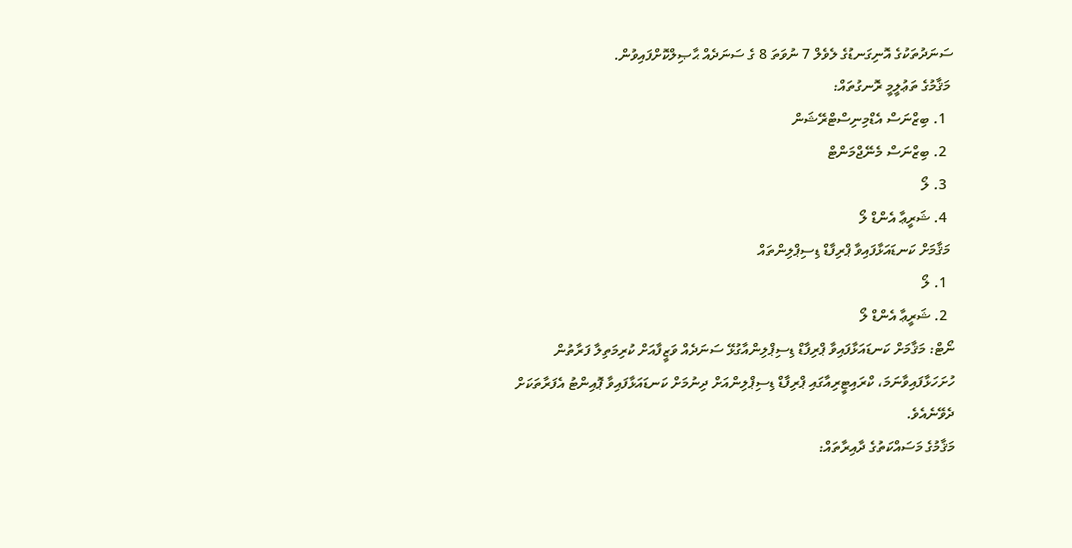ސަނަދުތަކުގެ އޮނިގަނޑުގެ ލެވެލް 7 ނުވަތަ 8 ގެ ސަނަދެއް ޙާޞިލްކޮށްފައިވުން.
 މަޤާމުގެ ތަޢުލީމީ ރޮނގުތައް:
  1. ބިޒްނަސް އެޑްމިނިސްޓްރޭޝަން
  2. ބިޒްނަސް މެނޭޖްމަންޓް
  3. ލޯ
  4. ޝަރީޢާ އެންޑް ލޯ
 މަޤާމަށް ކަނޑައަޅާފައިވާ ޕްރިފާޑް ޑިސިޕްލިންތައް
  1. ލޯ
  2. ޝަރީޢާ އެންޑް ލޯ
ނޯޓް: މަޤާމަށް ކަނޑައަޅާފައިވާ ޕްރިފާޑް ޑިސިޕްލިންއާގުޅޭ ސަނަދެއް ވަޒީފާއަށް ކުރިމަތިލާ ފަރާތުން ހުށަހަޅާފައިވާނަމަ، ކްރައިޓީރިއާގައި ޕްރިފާޑް ޑިސިޕްލިންއަށް ދިނުމަށް ކަނޑައަޅާފައިވާ ޕޮއިންޓު އެފަރާތަކަށް ދެވޭނެއެވެ.
މަޤާމުގެ މަސައްކަތުގެ ދާއިރާތައް: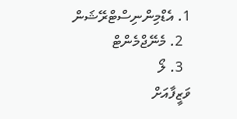1. އެޑްމިންނިސްޓްރޭޝަން
  2. މެނޭޖްމެންޓް
  3. ލޯ
ވަޒީފާއަށް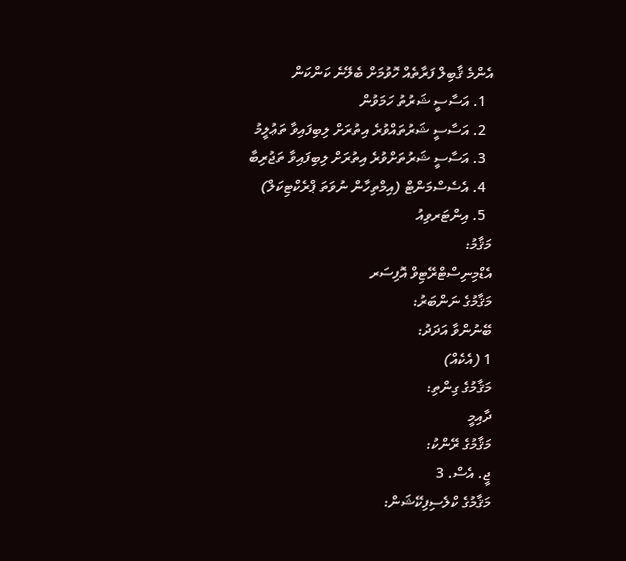އެންމެ ޤާބިލް ފަރާތެއް ހޮވުމަށް ބެލޭނެ ކަންކަން
  1. އަސާސީ ޝަރުތު ހަމަވުން
  2. އަސާސީ ޝަރުތައްވުރެ އިތުރަށް ލިބިފައިވާ ތަޢުލީމު
  3. އަސާސީ ޝަރުތަށްވުރެ އިތުރަށް ލިބިފައިވާ ތަޖުރިބާ
  4. އެސެސްމަންޓް (އިމްތިހާން ނުވަތަ ޕްރެކްޓިކަލް)
  5. އިންޓަރވިއު
މަޤާމު:
އެޑްމިނިސްޓްރޭޓިވް އޮފިސަރ
މަޤާމުގެ ނަންބަރު:
ބޭނުންވާ އަދަދު:
1 (އެކެއް)
މަޤާމުގެ ގިންތި:
ދާއިމީ
މަޤާމުގެ ރޭންކު:
ޖީ. އެސް. 3
މަޤާމުގެ ކްލެސިފިކޭޝަން: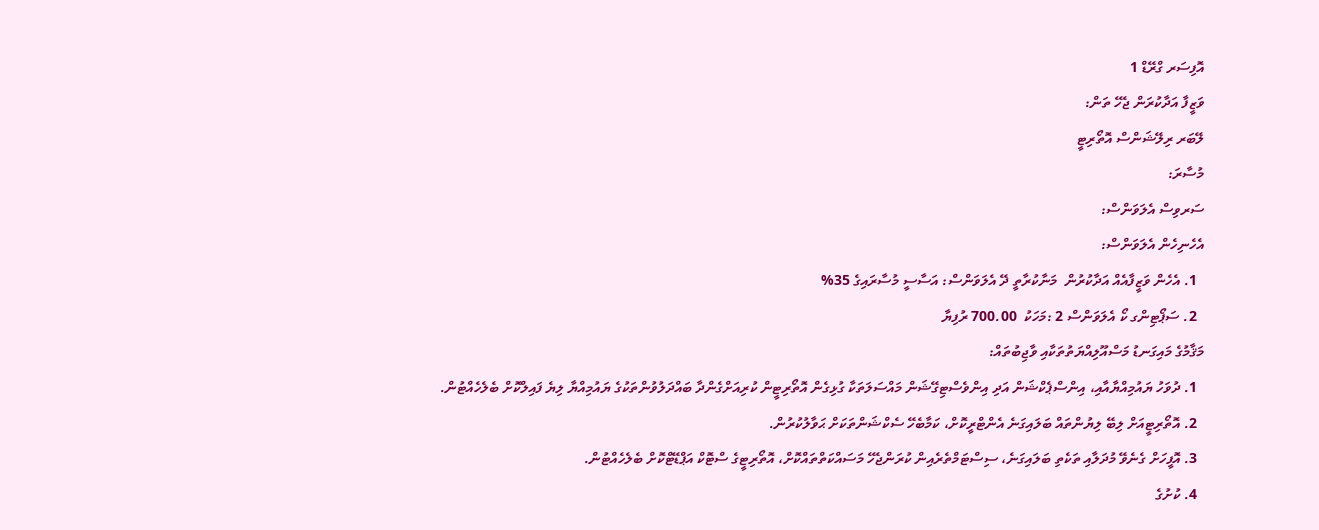އޮފިސަރ ގްރޭޑް 1
ވަޒީފާ އަދާކުރަން ޖެހޭ ތަން:
ލޭބަރ ރިލޭޝަންސް އޮތޯރިޓީ
މުސާރަ:
ސަރވިސް އެލަވަންސް:
އެހެނިހެން އެލަވަންސް:
  1. އެހެން ވަޒީފާއެއް އަދާކުރުން  މަނާކުރާތީ ދޭ އެލަވަންސް: އަސާސީ މުސާރައިގެ 35%
  2. ސަޕޯޓިންގ ކޯ އެލަވަންސް 2 :މަހަކު  700.00 ރުފިޔާ
މަޤާމުގެ މައިގަނޑު މަސްއޫލިއްޔަތުތަކާއި ވާޖިބުތައް:
  1. ދުވަހު ޔައުމިއްޔާއާއި، އިންސްޕެކްޝަން އަދި އިންވެސްޓިގޭޝަން މައްސަލަތަކާ ގުޅިގެން އޮތޯރިޓީން ކުރިއަށްގެންދާ ބައްދަލުވުންތަކުގެ ޔައުމިއްޔާ ލިޔެ ފައިލްކޮށް ބެލެހެއްޓުން.
  2. އޮތޯރިޓީއަށް ލިބޭ ލިޔުންތައް ބަލައިގަނެ އެންޓްރީކޮށް، ކަމާބެހޭ ސެކްޝަންތަކަށް ޙަވާލުކުރުން.
  3. އޮފީހަށް ގެނެވޭ މުދަލާއި ތަކެތި ބަލައިގަނެ، ސިސްޓަމްތެރެއިން ކުރަންޖެހޭ މަސައްކަތްތައްކޮށް، އޮތޯރިޓީގެ ސްޓޮކް އަޕްޑޭޓްކޮށް ބެލެހެއްޓުން.
  4. ކުށުގެ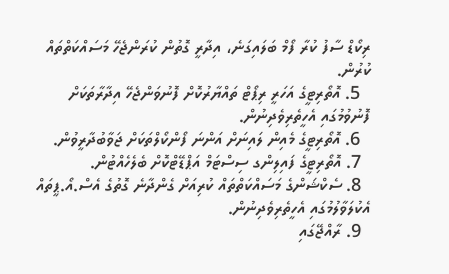ރިކޯޑް ސާފު ކުރާ ފޯމް ބަލައިގަނެ، އިދާރީ ގޮތުން ކުރަންޖެހޭ މަސައްކަތްތައް ކުރުން.
  5. އޮތޯރިޓީގެ އަހަރީ ރިޕޯޓް ތައްޔާރުކޮށް ފޮނުވަންޖެހޭ އިދާރާތަކަށް ފޮނުވުމުގައި އެހީތެރިވެދިނުން.
  6. އޮތޯރިޓީގެ މެއިން ލައިނަށް އަންނަ ފޯންކޯލްތަކަށް ޖަވާބުދާރީވުން.
  7. އޮތޯރިޓީގެ ފައިލިންގ ސިސްޓަމް އަޕްޑޭޓްކޮށް ބެލެހެއްޓުން.
  8. ސެކްޝަންގެ މަސައްކަތްތައް ކުރިއަށް ގެންދާނެ ގޮތުގެ އެސް.އޯ.ޕީތައް އެކުލަވާލުމުގައި އެހީތެރިވެދިނުން.
  9. ރާއްޖޭގައި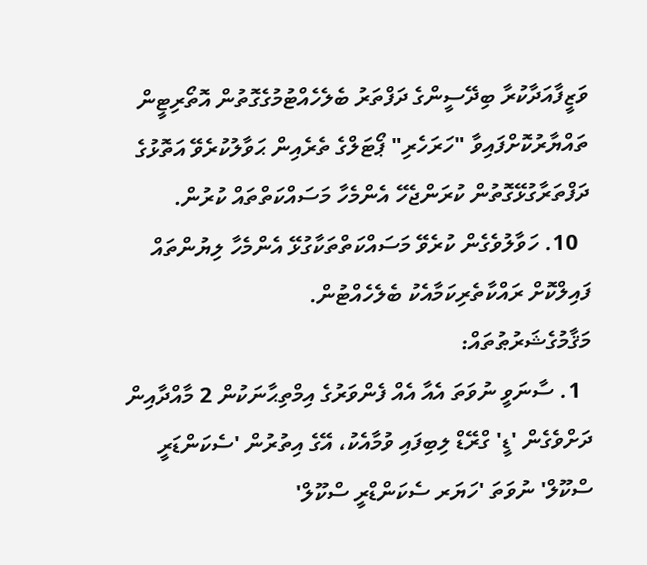ވަޒީފާއަދާކުރާ ބިދޭސީންގެ ދަފްތަރު ބެލެހެއްޓުމުގެގޮތުން އޮތޯރިޓީން ތައްޔާރުކޮށްފައިވާ "ހަރަހެރި" ޕޯޓަލްގެ ތެރެއިން ޙަވާލުކުރެވޭ އަތޮޅުގެ ދަފްތަރާގުޅޭގޮތުން ކުރަންޖެހޭ އެންމެހާ މަސައްކަތްތައް ކުރުން.
  10. ހަވާލުވެގެން ކުރެވޭ މަސައްކަތްތަކާގުޅޭ އެންމެހާ ލިޔުންތައް ފައިލްކޮށް ރައްކާތެރިކަމާއެކު ބެލެހެއްޓުން.
މަޤާމުގެޝަރުޠުތައް:
  1. ސާނަވީ ނުވަތަ އެއާ އެއް ފެންވަރުގެ އިމްތިޙާނަކުން 2 މާއްދާއިން ދަށްވެގެން 'ޑީ' ގްރޭޑް ލިބިފައި ވުމާއެކު، އޭގެ އިތުރުން 'ސެކަންޑަރީ ސްކޫލް' ނުވަތަ 'ހަޔަރ ސެކަންޑްރީ ސްކޫލް'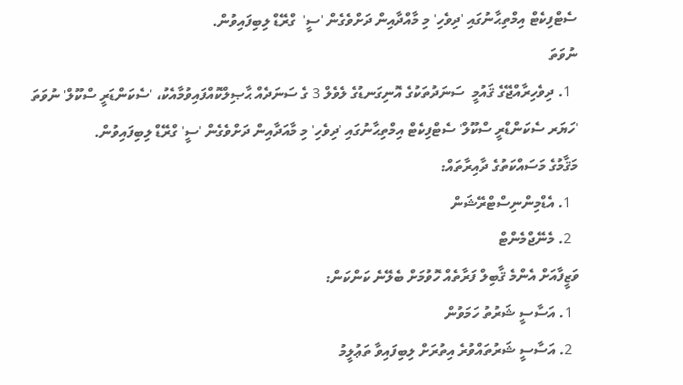ސެޓްފިކެޓް އިމްތިޙާނުގައި 'ދިވެހި' މި މާއްދާއިން ދަށްވެގެން 'ސީ'  ގްރޭޑް ލިބިފައިވުން.
ނުވަތަ
  1. ދިވެހިރާއްޖޭގެ ޤައުމީ  ސަނަދުތަކުގެ އޮނިގަނޑުގެ ލެވެލް 3 ގެ ސަނަދެއް ޙާޞިލްކޮއްފައިވުމާއެކު، 'ސެކަންޑަރީ ސްކޫލް' ނުވަތަ 'ހަޔަރ ސެކަންޑްރީ ސްކޫލް' ސެޓްފިކެޓް އިމްތިޙާނުގައި 'ދިވެހި' މި މާއަދާއިން ދަށްވެގެން 'ސީ' ގްރޭޑް ލިބިފައިވުން.
މަޤާމުގެ މަސައްކަތުގެ ދާއިރާތައް:
  1. އެޑްމިންނިސްޓްރޭޝަން
  2. މެނޭޖްމެންޓް
ވަޒީފާއަށް އެންމެ ޤާބިލް ފަރާތެއް ހޮވުމަށް ބެލޭނެ ކަންކަން:
  1. އަސާސީ ޝަރުތު ހަމަވުން
  2. އަސާސީ ޝަރުތައްވުރެ އިތުރަށް ލިބިފައިވާ ތަޢުލީމު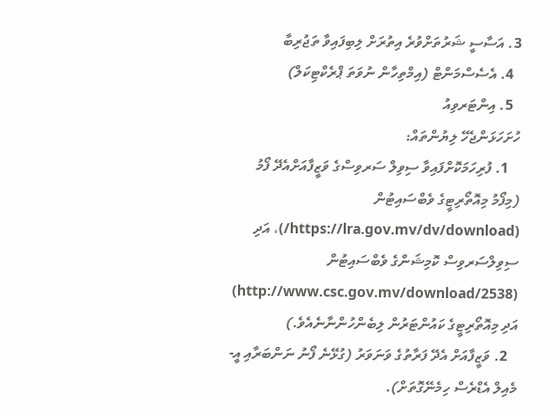3. އަސާސީ ޝަރުތަށްވުރެ އިތުރަށް ލިބިފައިވާ ތަޖުރިބާ
  4. އެސެސްމަންޓް (އިމްތިހާން ނުވަތަ ޕްރެކްޓިކަލް)
  5. އިންޓަރވިއު
ހުށަހަޅަންޖެހޭ ލިޔުންތައް:
   1. ފުރިހަމަކޮށްފައިވާ ސިވިލް ސަރވިސްގެ ވަޒީފާއަށްއެދޭ ފޯމު
(މިފޯމު މިއޮތޯރިޓީގެ ވެބްސައިޓުން (https://lra.gov.mv/dv/download/)، އަދި ސިވިލްސަރވިސް ކޮމިޝަންގެ ވެބްސައިޓުން (http://www.csc.gov.mv/download/2538) އަދި މިއޮތޯރިޓީގެ ކައުންޓަރުން ލިބެންހުންނާނެއެވެ.)
   2. ވަޒީފާއަށް އެދޭ ފަރާތުގެ ވަނަވަރު (ގުޅޭނެ ފޯނު ނަންބަރާއި އީ-މެއިލް އެޑްރެސް ހިމެނޭގޮތަށް).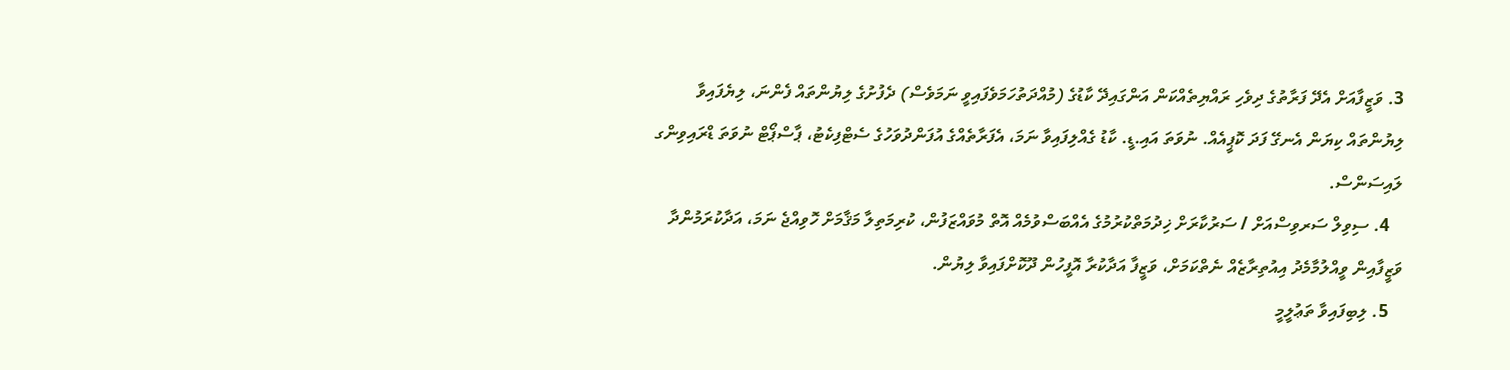3. ވަޒީފާއަށް އެދޭ ފަރާތުގެ ދިވެހި ރައްޔިތެއްކަން އަންގައިދޭ ކާޑުގެ (މުއްދަތުހަމަވެފައިވީ ނަމަވެސް) ދެފުށުގެ ލިޔުންތައް ފެންނަ، ލިޔެފައިވާ ލިޔުންތައް ކިޔަން އެނގޭ ފަދަ ކޮޕީއެއް. ނުވަތަ އައި.ޑީ. ކާޑު ގެއްލިފައިވާ ނަމަ، އެފަރާތެއްގެ އުފަންދުވަހުގެ ސެޓްފިކެޓު، ޕާސްޕޯޓް ނުވަތަ ޑްރައިވިންގ ލައިސަންސް.
   4. ސިވިލް ސަރވިސްއަށް / ސަރުކާރަށް ޚިދުމަތްކުރުމުގެ އެއްބަސްވުމެއް އޮތް މުވައްޒަފުން، ކުރިމަތިލާ މަޤާމަށް ހޮވިއްޖެ ނަމަ، އަދާކުރަމުންދާ ވަޒީފާއިން ވީއްލުމާމެދު އިއުތިރާޒެއް ނެތްކަމަށް، ވަޒީފާ އަދާކުރާ އޮފީހުން ދޫކޮށްފައިވާ ލިޔުން.
   5. ލިބިފައިވާ ތަޢުލީމީ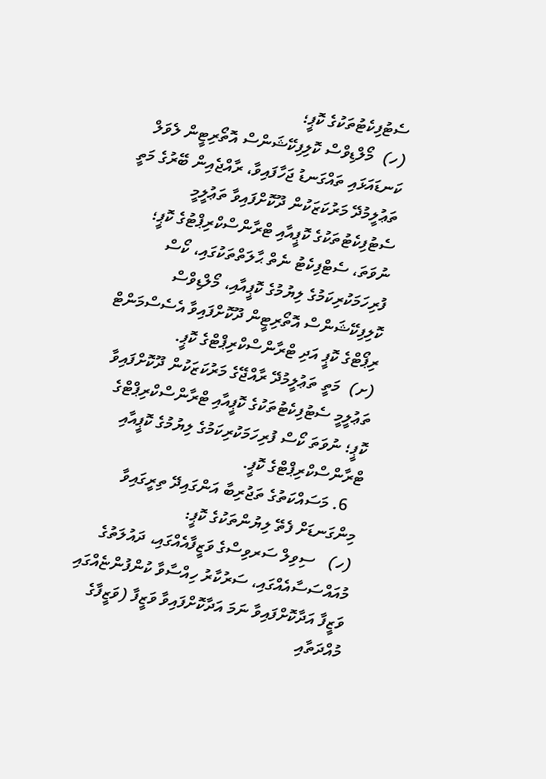ސެޓުފިކެޓުތަކުގެ ކޮޕީ؛
(ހ)  މޯލްޑިވްސް ކޮލިފިކޭޝަންސް އޮތޯރިޓީން ލެވަލް ކަނޑައަޅައި ތައްގަނޑު ޖަހާފައިވާ، ރާއްޖެއިން ބޭރުގެ މަތީ ތަޢުލީމުދޭ މަރުކަޒަކުން ދޫކޮށްފައިވާ ތަޢުލީމީ ސެޓުފިކެޓުތަކުގެ ކޮޕީއާއި ޓްރާންސްކްރިޕްޓުގެ ކޮޕީ؛ ނުވަތަ، ސެޓްފިކެޓު ނެތް ޙާލަތްތަކުގައި، ކޯސް ފުރިހަމަކުރިކަމުގެ ލިޔުމުގެ ކޮޕީއާއި، މޯލްޑިވްސް ކޮލިފިކޭޝަންސް އޮތޯރިޓީން ދޫކޮށްފައިވާ އެސެސްމަންޓް ރިޕޯޓްގެ ކޮޕީ އަދި ޓްރާންސްކްރިޕްޓްގެ ކޮޕީ.
(ށ)  މަތީ ތަޢުލީމުދޭ ރާއްޖޭގެ މަރުކަޒަކުން ދޫކޮށްފައިވާ ތަޢުލީމީ ސެޓުފިކެޓުތަކުގެ ކޮޕީއާއި ޓްރާންސްކްރިޕްޓްގެ ކޮޕީ؛ ނުވަތަ ކޯސް ފުރިހަމަކުރިކަމުގެ ލިޔުމުގެ ކޮޕީއާއި ޓްރާންސްކްރިޕްޓްގެ ކޮޕީ.
   6. މަސައްކަތުގެ ތަޖުރިބާ އަންގައިދޭ ތިރީގައިވާ މިންގަނޑަށް ފެތޭ ލިޔުންތަކުގެ ކޮޕީ:
(ހ)   ސިވިލް ސަރވިސްގެ ވަޒީފާއެއްގައި، ދައުލަތުގެ މުއައްސަސާއެއްގައި، ސަރުކާރު ހިއްސާވާ ކުންފުންޏެއްގައި ވަޒީފާ އަދާކޮށްފައިވާ ނަމަ އަދާކޮށްފައިވާ ވަޒީފާ (ވަޒީފާގެ މުއްދަތާއި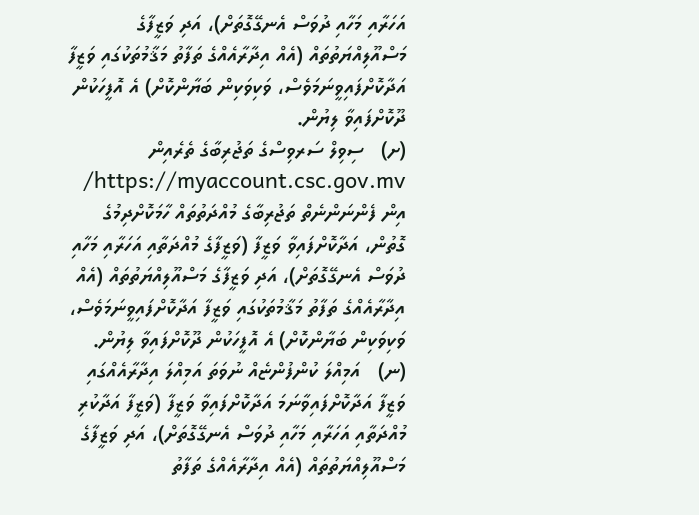އަހަރާއި މަހާއި ދުވަސް އެނގޭގޮތަށް)، އަދި ވަޒީފާގެ މަސްއޫލިއްޔަތުތައް (އެއް އިދާރާއެއްގެ ތަފާތު މަޤާމުތަކުގައި ވަޒީފާ އަދާކޮށްފައިވީނަމަވެސް، ވަކިވަކިން ބަޔާންކޮށް) އެ އޮފީހަކުން ދޫކޮށްފައިވާ ލިޔުން.
(ށ)   ސިވިލް ސަރވިސްގެ ތަޖުރިބާގެ ތެރެއިން https://myaccount.csc.gov.mv/ އިން ފެންނަންނެތް ތަޖުރިބާގެ މުއްދަތުތައް ހާމަކޮށްދިމުގެ ގޮތުން، އަދާކޮށްފައިވާ ވަޒީފާ (ވަޒީފާގެ މުއްދަތާއި އަހަރާއި މަހާއި ދުވަސް އެނގޭގޮތަށް)، އަދި ވަޒީފާގެ މަސްއޫލިއްޔަތުތައް (އެއް އިދާރާއެއްގެ ތަފާތު މަޤާމުތަކުގައި ވަޒީފާ އަދާކޮށްފައިވީނަމަވެސް، ވަކިވަކިން ބަޔާންކޮށް) އެ އޮފީހަކުން ދޫކޮށްފައިވާ ލިޔުން.
(ނ)   އަމިއްލަ ކުންފުންޏެއް ނުވަތަ އަމިއްލަ އިދާރާއެއްގައި ވަޒީފާ އަދާކޮށްފައިވާނަމަ އަދާކޮށްފައިވާ ވަޒީފާ (ވަޒީފާ އަދާކުރި މުއްދަތާއި އަހަރާއި މަހާއި ދުވަސް އެނގޭގޮތަށް)، އަދި ވަޒީފާގެ މަސްއޫލިއްޔަތުތައް (އެއް އިދާރާއެއްގެ ތަފާތު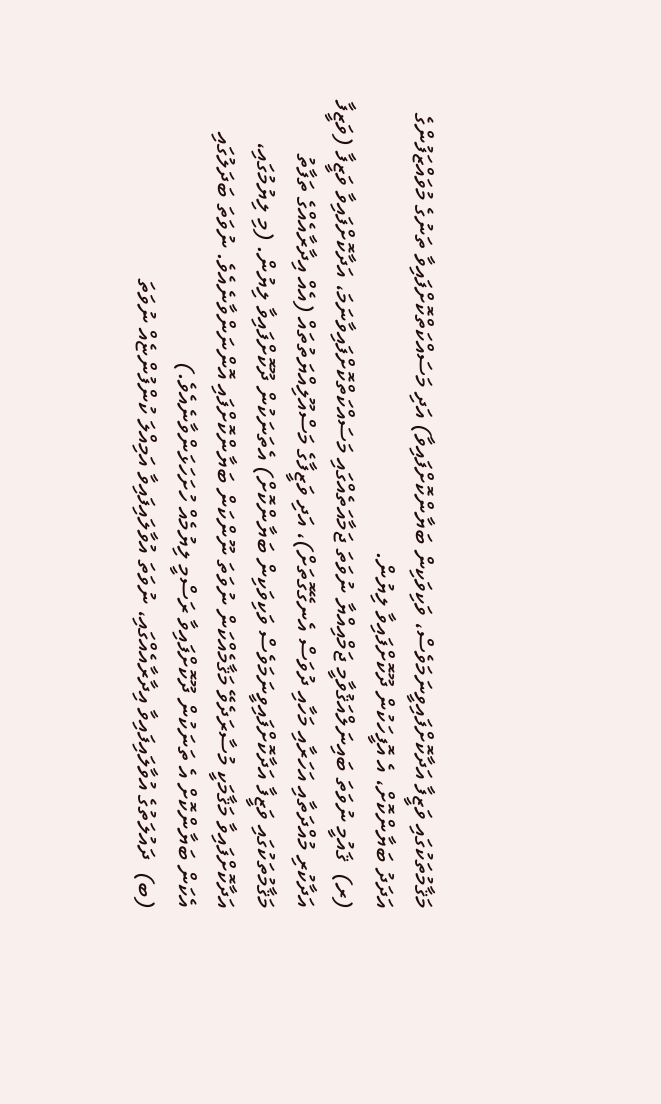މަޤާމުތަކުގައި ވަޒީފާ އަދާކޮށްފައިވީނަމަވެސް، ވަކިވަކިން ބަޔާންކޮށްފައިވާ) އަދި މަސައްކަތްކޮށްފައިވާ ތަނުގެ މުވައްޒަފުންގެ އަދަދު ބަޔާންކޮށް، އެ އޮފީހަކުން ދޫކޮށްފައިވާ ލިޔުން.
(ރ)  ޤައުމީ ނުވަތަ ބައިނަލްއަޤުވާމީ ޖަމްއިއްޔާ ނުވަތަ ޖަމާއަތެއްގައި މަސައްކަތްކޮށްފައިވާނަމަ، އަދާކޮށްފައިވާ ވަޒީފާ (ވަޒީފާ އަދާކުރި މުއްދަތާއި އަހަރާއި މަހާއި ދުވަސް އެނގޭގޮތަށް)، އަދި ވަޒީފާގެ މަސްއޫލިއްޔަތުތައް (އެއް އިދާރާއެއްގެ ތަފާތު މަޤާމުތަކުގައި ވަޒީފާ އަދާކޮށްފައިވީނަމަވެސް ވަކިވަކިން ބަޔާންކޮށް) އެތަނަކުން ދޫކޮށްފައިވާ ލިޔުން. (މި ލިޔުމުގައި، އަދާކޮށްފައިވާ މަޤާމަކީ މުސާރަދެވޭ މަޤާމެއްކަން ނުވަތަ ނޫންކަން ބަޔާންކޮށްފައި އޮންނަންވާނެއެވެ. ނުވަތަ ބަދަލުގައި އެކަން ބަޔާންކޮށް އެ ތަނަކުން ދޫކޮށްފައިވާ ރަސްމީ ލިޔުމެއް ހުށަހަޅަންވާނެއެވެ.)
(ބ)  ދައުލަތުގެ އުވާލައިފައިވާ އިދާރާއެއްގައި، ނުވަތަ އުވާލައިފައިވާ އަމިއްލަ ކުންފުންޏެއް ނުވަތަ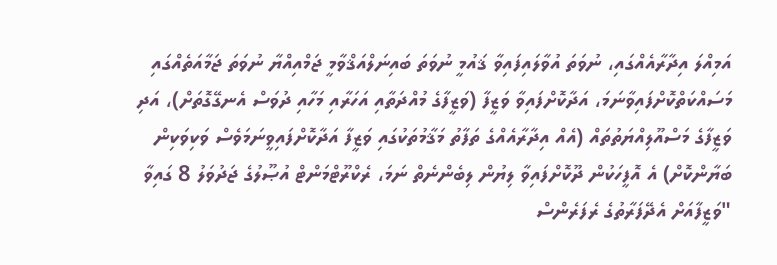އަމިއްލަ އިދާރާއެއްގައި، ނުވަތަ އުވާލައިފައިވާ ޤައުމީ ނުވަތަ ބައިނަލްއަޤްވާމީ ޖަމްއިއްޔާ ނުވަތަ ޖަމާއަތެއްގައި މަސައްކަތްކޮށްފައިވާނަމަ، އަދާކޮށްފައިވާ ވަޒީފާ (ވަޒީފާގެ މުއްދަތާއި އަހަރާއި މަހާއި ދުވަސް އެނގޭގޮތަށް)، އަދި ވަޒީފާގެ މަސްއޫލިއްޔަތުތައް (އެއް އިދާރާއެއްގެ ތަފާތު މަޤާމުތަކުގައި ވަޒީފާ އަދާކޮށްފައިވީނަމަވެސް ވަކިވަކިން ބަޔާންކޮށް) އެ އޮފީހަކުން ދޫކޮށްފައިވާ ލިޔުން ލިބެންނެތް ނަމަ، ރެކްރޫޓްމަންޓް އުޞޫލުގެ ޖަދުވަލު 8 ގައިވާ "ވަޒީފާއަށް އެދޭފަރާތުގެ ރެފަރެންސް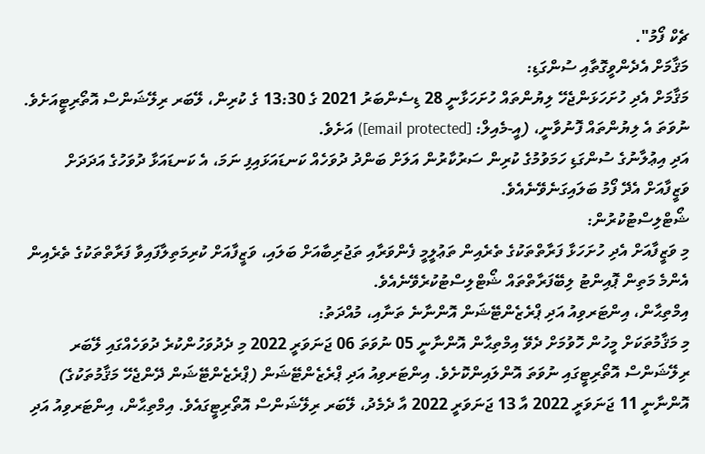ޗެކް ފޯމު".
މަޤާމަށް އެދެންވީގޮތާއި ސުންގަޑި:
މަޤާމަށް އެދި ހުށަހަޅަންޖެހޭ ލިޔުންތައް ހުށަހަޅާނީ 28 ޑިސެންބަރު 2021 ގެ 13:30 ގެ ކުރިން، ލޭބަރ ރިލޭޝަންސް އޮތޯރިޓީއަށެވެ. ނުވަތަ އެ ލިޔުންތައް ފޮނުވާނީ، (އީ-މެއިލް: [email protected]) އަށެވެ.
އަދި އިޢުލާނުގެ ސުންގަޑި ހަމަވުމުގެ ކުރިން ސަރުކާރުން އަލަށް ބަންދު ދުވަހެއް ކަނޑައަޅައިފި ނަމަ، އެ ކަނޑައަޅާ ދުވަހުގެ އަދަދަށް ވަޒީފާއަށް އެދޭ ފޯމު ބަލައިގަނެވޭނެއެވެ.
ޝޯޓްލިސްޓުކުރުން:
މި ވަޒީފާއަށް އެދި ހުށަހަޅާ ފަރާތްތަކުގެ ތެރެއިން ތަޢުލީމީ ފެންވަރާއި ތަޖުރިބާއަށް ބަލައި، ވަޒީފާއަށް ކުރިމަތިލާފައިވާ ފަރާތްތަކުގެ ތެރެއިން އެންމެ މަތިން ޕޮއިންޓު ލިބޭފަރާތްތައް ޝޯޓްލިސްޓުކުރެވޭނެއެވެ.
އިމްތިޙާން، އިންޓަރވިއު އަދި ޕްރެޒެންޓޭޝަން އޮންނާނެ ތަނާއި، މުއްދަތު:
މި މަޤާމުތަކަށް މީހުން ހޮވުމަށް ދެވޭ އިމްތިޙާން އޮންނާނީ 05 ނުވަތަ 06 ޖަނަވަރީ 2022 މި ދެދުވަހުންކުރެ ދުވަހެއްގައި ލޭބަރ ރިލޭޝަންސް އޮތޯރިޓީގައި ނުވަތަ އޮންލައިންކޮށެވެ. އިންޓަރވިއު އަދި ޕްރެޒެންޓޭޝަން (ޕްރެޒެންޓޭޝަން ދޭންޖެހޭ މަޤާމުތަކުގެ) އޮންނާނީ 11 ޖަނަވަރީ 2022 އާ 13 ޖަނަވަރީ 2022 އާ ދެމެދު، ލޭބަރ ރިލޭޝަންސް އޮތޯރިޓީގައެވެ. އިމްތިޙާން، އިންޓަރވިއު އަދި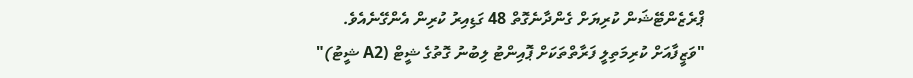ޕްރެޒެންޓޭޝަން ކުރިޔަށް ގެންދާނެގޮތް 48 ގަޑިއިރު ކުރިން އެންގޭނެއެވެ.
"ވަޒީފާއަށް ކުރިމަތިލީ ފަރާތްތަކަށް ޕޮއިންޓު ލިބުނު ގޮތުގެ ޝީޓް (A2 ޝީޓު)"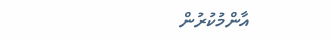އާންމުކުރުން